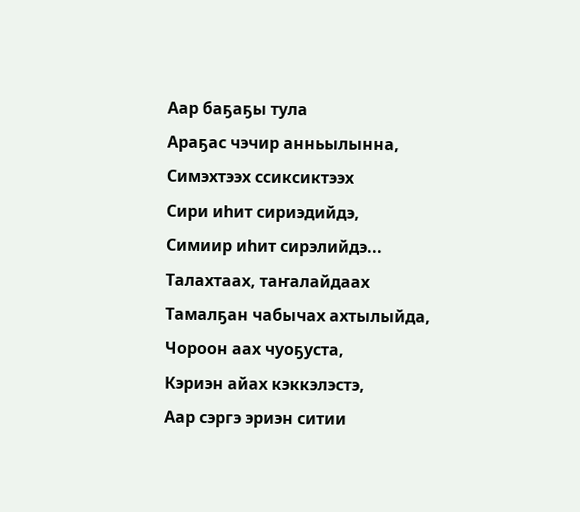Аар баҕаҕы тула
Араҕас чэчир анньылынна,
Симэхтээх ссиксиктээх
Сири иһит сириэдийдэ,
Симиир иһит сирэлийдэ...
Талахтаах, таҥалайдаах
Тамалҕан чабычах ахтылыйда,
Чороон аах чуоҕуста,
Кэриэн айах кэккэлэстэ,
Аар сэргэ эриэн ситии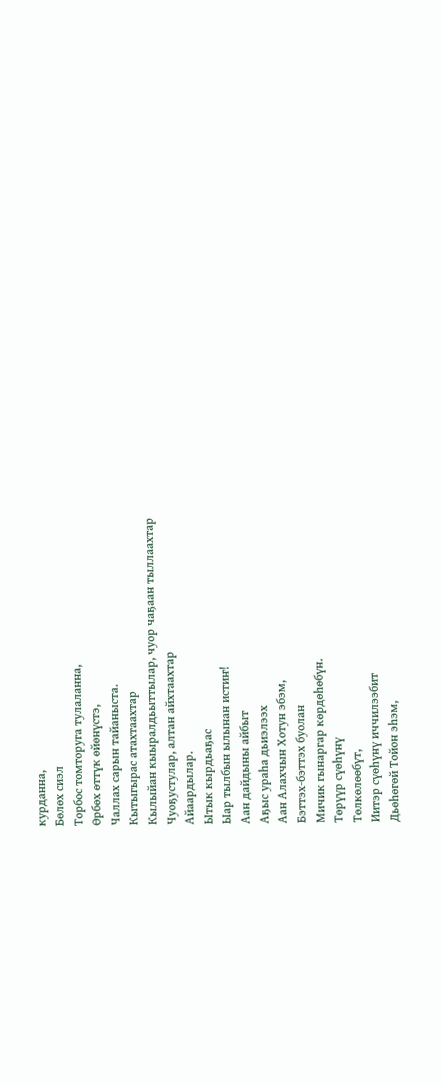курданна,
Бөлөх сиэл
Торбос томторуга тулаланна,
Өрбөх өттүк өйөнүстэ,
Чаллах сарын тайаныста.
Кытыгырас атахтаахтар
Кылыйан кыыралдьыттылар, чуор чаҕаан тыллаахтар
Чуоҕустулар, алтан айхтаахтар
Айаардылар.
Ытык кырдьаҕас
Ыар тылбын ылынан истиҥ!
Аан дайдыны айбыт
Аҕыс ураһа дьиэлээх
Аан Алахчын Хотун эбэм,
Бэттэх-бэттэх буолан
Мичик гынаргар көрдөһөбүн.
Төрүүр сүөһүнү
Төлкөлөөбүт,
Иитэр сүөһүнү иччилээбит
Дьөһөгөй Тойон эһэм,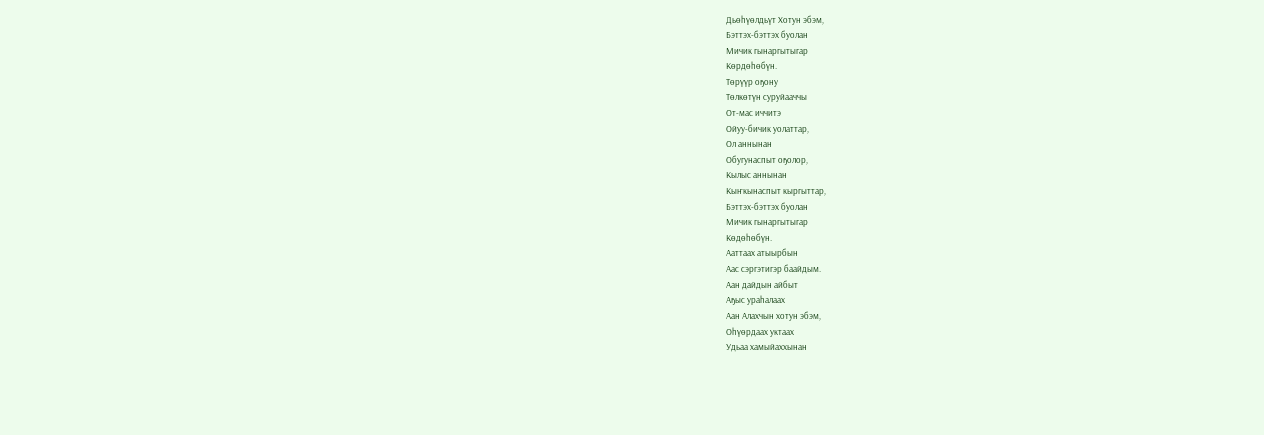Дьөһүөлдьүт Хотун эбэм,
Бэттэх-бэттэх буолан
Мичик гынаргытыгар
Көрдөһөбүн.
Төрүүр оҕону
Төлкөтүн суруйааччы
От-мас иччитэ
Ойуу-бичик уолаттар,
Ол аннынан
Обугунаспыт оҕолор,
Кылыс аннынан
Кыҥкынаспыт кыргыттар,
Бэттэх-бэттэх буолан
Мичик гынаргытыгар
Көдөһөбүн.
Ааттаах атыырбын
Аас сэргэтигэр баайдым.
Аан дайдын айбыт
Аҕыс ураһалаах
Аан Алахчын хотун эбэм,
Оһүөрдаах уктаах
Удьаа хамыйаххынан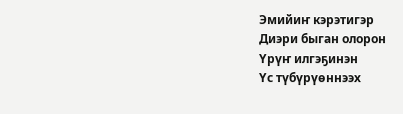Эмийиҥ кэрэтигэр
Диэри быган олорон
Үрүҥ илгэҕинэн
Үс түбүрүөннээх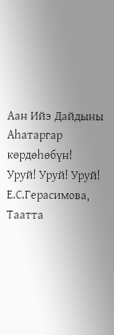Аан Ийэ Дайдыны
Аһатаргар көрдөһөбүн!
Уруй! Уруй! Уруй!
Е.С.Герасимова, Таатта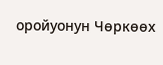оройуонун Чөркөөх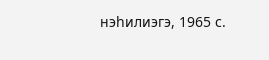нэһилиэгэ, 1965 с.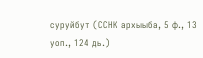суруйбут (ССНК архыыба, 5 ф., 13 уоп., 124 дь.)